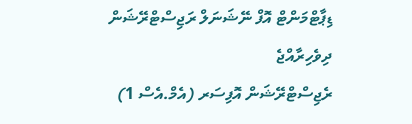ޑިޕާޓްމަންޓް އޮފް ނޭޝަނަލް ރަޖިސްޓްރޭޝަން
ދިވެހިރާއްޖެ
ރެޖިސްޓްރޭޝަން އޮފިސަރ (އެމް.އެސް 1)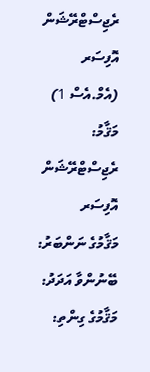ރެޖިސްޓްރޭޝަން އޮފިސަރ (އެމް.އެސް 1)
މަޤާމު:
ރެޖިސްޓްރޭޝަން އޮފިސަރ
މަޤާމުގެ ނަންބަރު:
ބޭނުންވާ އަދަދު:
މަޤާމުގެ ގިންތި: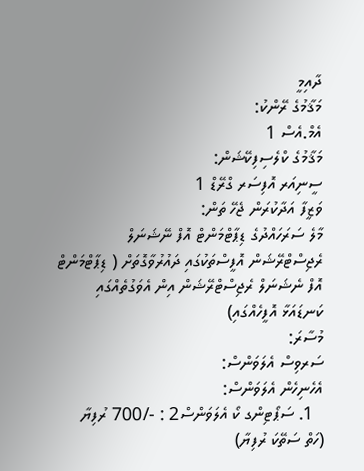ދާއިމީ
މަޤާމުގެ ރޭންކު:
އެމް.އެސް 1
މަޤާމުގެ ކްލެސިފިކޭޝަން:
ސީނިއަރ އޮފިސަރ ގްރޭޑް 1
ވަޒީފާ އަދާކުރަން ޖެހޭ ތަން:
މާލެ ސަރަހައްދުގެ ޑިޕާޓްމަންޓް އޮފް ނޭޝަނަލް ރެޖިސްޓްރޭޝަން އޮފީސްތަކުގައި ދައުރުވާގޮތަށް ( ޑިޕާޓްމަންޓް އޮފް ނެޝަނަލް ރެޖިސްޓްރޭޝަން އިން އެވަގުތެއްގައި ކަނޑައަޅާ އޮފީހެއްގައި)
މުސާރަ:
ސަރވިސް އެލަވަންސް:
އެހެނިހެން އެލަވަންސް:
  1. ސަޕޯޓިންގ ކޯ އެލަވަންސް2 : -/700 ރުފިޔާ  (ހަތް ސަތޭކަ ރުފިޔާ)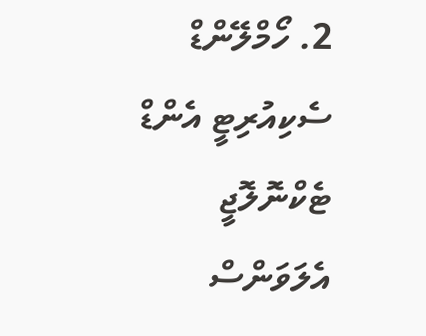2. ހޯމްލޭންޑް ސެކިއުރިޓީ އެންޑް ޓެކްނޮލޮޖީ އެލަވަންސް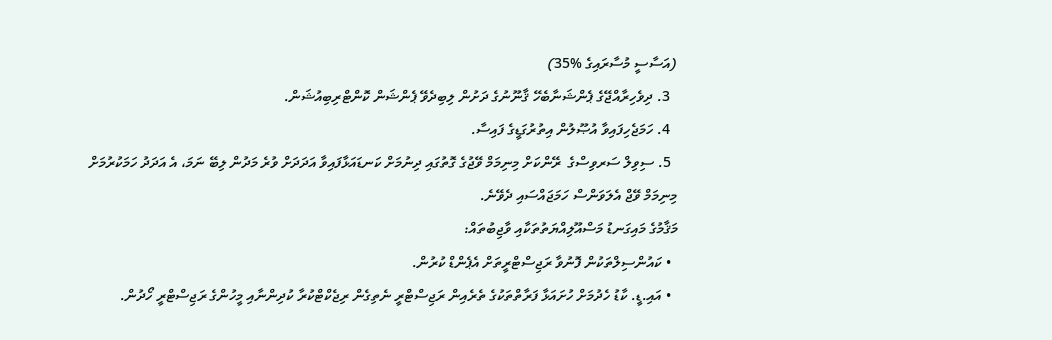(އަސާސީ މުސާރައިގެ %35)
  3. ދިވެހިރާއްޖޭގެ ޕެންޝަނާބެހޭ ޤާނޫނުގެ ދަށުން ލިބިދެވޭ ޕެންޝަން ކޮންޓްރިބިއުޝަން.
  4. ހަމަޖެހިފައިވާ އުޞޫލުން އިތުރުގަޑީގެ ފައިސާ.
  5. ސިވިލް ސަރވިސްގެ  ރޭންކަށް މިނިމަމް ވޭޖުގެ ގޮތުގައި ދިނުމަށް ކަނޑައަޅާފައިވާ އަދަދަށް ވުރެ މަދުން ލިބޭ ނަމަ، އެ އަދަދު ހަމަކުރުމަށް މިނިމަމް ވޭޖް އެލަވަންސް ހަމަޖައްސައި ދެވޭނެ.
މަޤާމުގެ މައިގަނޑު މަސްއޫލިއްޔަތުތަކާއި ވާޖިބުތައް:
  • ކައުންސިލްތަކުން ފޮނުވާ ރަޖިސްޓްރީތަށް އެޕެންޑް ކުރުން.
  • އައި.ޑީ. ކާޑު ހެދުމަށް ހުށައަޅާ ފަރާތްތަކުގެ ތެރެއިން ރަޖިސްޓްރީ ނެތިގެން ރިޖެކްޓްކުރާ ކުދިންނާއި މީހުންގެ ރަޖިސްޓްރީ ހޯދުން.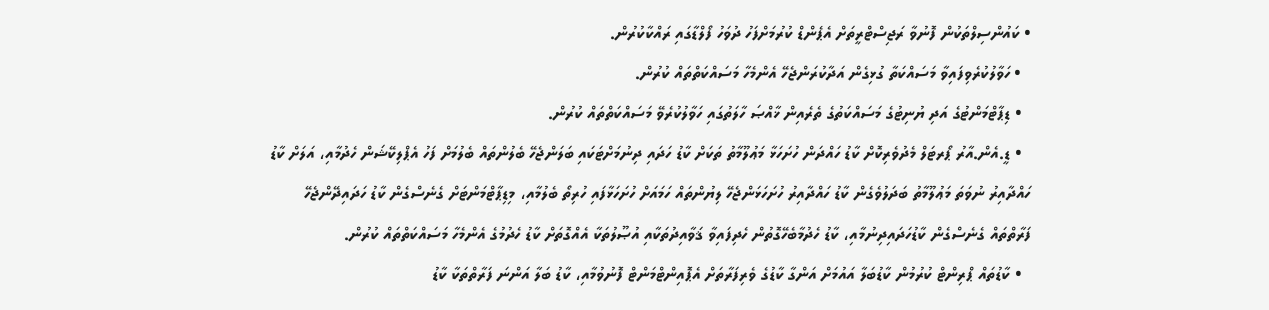• ކައުންސިލްތަކުން ފޮނުވާ ރަޖިސްޓްރީތަށް އެޕެންޑް ކުރުމަށްފަހު ދުވަހު ފޯލްޑާގައި ރައްކާކުރުން.
  • ހަވާލުކުރެވިފައިވާ މަސައްކަތާ ގުޅިގެން އަދާކުރަންޖެހޭ އެންމެހާ މަސައްކަތްތައް ކުރުން.
  • ޑިޕާޓްމަންޓުގެ އަދި ޔުނިޓުގެ މަސައްކަތުގެ ތެރެއިން ޚާއްޞަ ހާލަތުގައި ހަވާލުކުރެވޭ މަސައްކަތްތައް ކުރުން.
  • ޑީ.އެން.އާރު ޕޯރޓަލް މެދުވެރިކޮށް ކާޑު ހައްދަން ހުށަހަޅާ މަޢުލޫމާތު ތަކަށް ކާޑު ހަދައި ދިނުމަށްޓަކައި ބަލަންޖެހޭ ބެލުންތައް ބެލުމަށް ފަހު އެޕްލިކޭޝަން ހެދުމާއި، އަލަށް ކާޑު ހައްދާއިރު ނުވަތަ މަޢުލޫމާތު ބަދަލުވެގެން ކާޑު ހައްދާއިރު ހުށަހަޅަންޖެހޭ ލިޔުންތައް ހަމައަށް ހުށަހަޅާފައި ހުރިތޯ ބެލުމާއި، މިޑިޕާޓްމަންޓަށް ގެނެސްގެން ކާޑު ހަދައިދޭންޖެހޭ ފަރާތްތައް ގެނެސްގެން ކާޑުހަދައިދިނުމާއި، ކާޑު ހެދުމާބެހޭގޮތުން ހެދިފައިވާ ޤަވާއިދުތަކާއި އުޞޫލުތަކާ އެއްގޮތަށް ކާޑު ހެދުމުގެ އެންމެހާ މަސައްކަތްތައް ކުރުން.
  • ކާޑުތައް ޕްރިންޓް ކުރުމުން ކާޑުބަލާ އައުމަށް އަންގާ ކާޑުގެ ވެރިފަރާތަށް އެޕޮއިންޓްމަންޓް ފޮނުވުމާއި، ކާޑު ބަލާ އަންނަ ފަރާތްތަކާ ކާޑު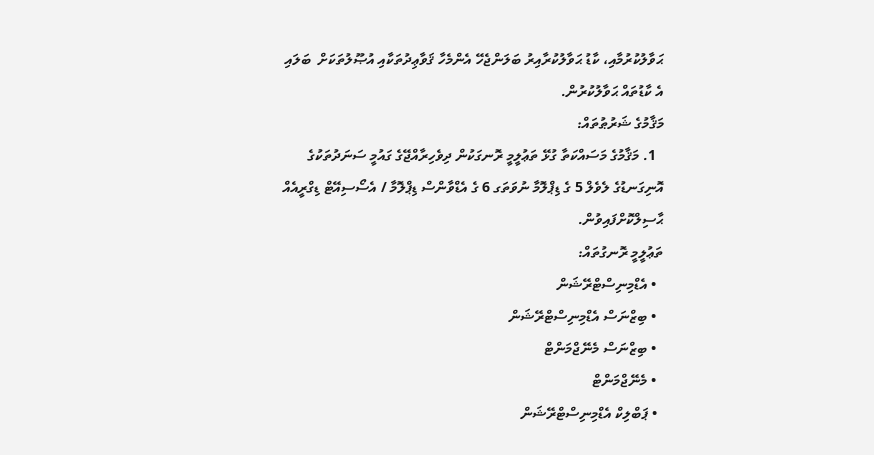ޙަވާލުކުރުމާއި، ކާޑު ޙަވާލުކުރާއިރު ބަލަންޖެހޭ އެންމެހާ ޤަވާޢިދުތަކާއި އުޞޫލުތަކަށް  ބަލައި އެ ކާޑުތައް ޙަވާލުކުރުން.
މަޤާމުގެ ޝަރުޠުތައް:
  1. މަޤާމުގެ މަސައްކަތާ ގުޅޭ ތަޢުލީމީ ރޮނގަކުން ދިވެހިރާއްޖޭގެ ގައުމީ ސަނަދުތަކުގެ އޮނިގަނޑުގެ ލެވެލް 5 ގެ ޑިޕްލޮމާ ނުވަތަގ 6 ގެ އެޑްވާންސް ޑިޕްލޮމާ / އެސޯސިއޭޓް ޑިގްރީއެއް ޙާސިލްކޮށްފައިވުން.
ތަޢުލީމީ ރޮނގުތައް:
  • އެޑްމިނިސްޓްރޭޝަން
  • ބިޒްނަސް އެޑްމިނިސްޓްރޭޝަން
  • ބިޒްނަސް މެނޭޖްމަންޓް
  • މެނޭޖްމަންޓް
  • ޕަބްލިކް އެޑްމިނިސްޓްރޭޝަން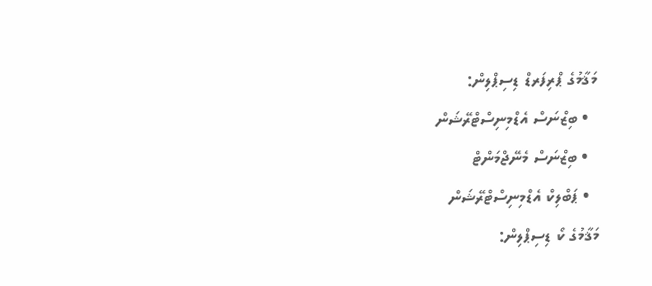މަޤާމުގެ ޕްރިފަރޑް ޑިސިޕްލިން:
  • ބިޒްނަސް އެޑްމިނިސްޓްރޭޝަން
  • ބިޒްނަސް މެނޭޖްމަންޓް
  • ޕަބްލިކް އެޑްމިނިސްޓްރޭޝަން
މަޤާމުގެ ކޯ ޑިސިޕްލިން: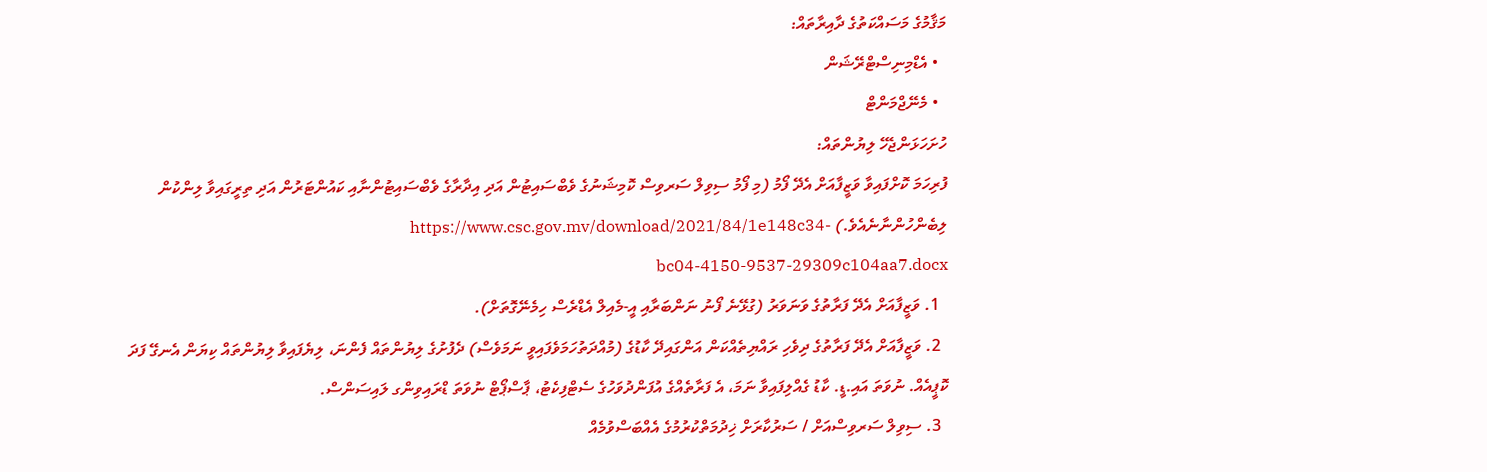މަޤާމުގެ މަސައްކަތުގެ ދާއިރާތައް:
  • އެޑްމިނިސްޓްރޭޝަން
  • މެނޭޖްމަންޓް
ހުށަހަޅަންޖެހޭ ލިޔުންތައް:
ފުރިހަމަ ކޮށްފައިވާ ވަޒީފާއަށް އެދޭ ފޯމު (މި ފޯމު ސިވިލް ސަރވިސް ކޮމިޝަނުގެ ވެބްސައިޓުން އަދި އިދާރާގެ ވެބްސައިޓުންނާއި ކައުންޓަރުން އަދި ތިރީގައިވާ ލިންކުން ލިބެންހުންނާނެއެވެ.) https://www.csc.gov.mv/download/2021/84/1e148c34-bc04-4150-9537-29309c104aa7.docx
  1. ވަޒީފާއަށް އެދޭ ފަރާތުގެ ވަނަވަރު (ގުޅޭނެ ފޯނު ނަންބަރާއި އީ-މެއިލް އެޑްރެސް ހިމެނޭގޮތަށް).
  2. ވަޒީފާއަށް އެދޭ ފަރާތުގެ ދިވެހި ރައްޔިތެއްކަން އަންގައިދޭ ކާޑުގެ (މުއްދަތުހަމަވެފައިވީ ނަމަވެސް) ދެފުށުގެ ލިޔުންތައް ފެންނަ، ލިޔެފައިވާ ލިޔުންތައް ކިޔަން އެނގޭ ފަދަ ކޮޕީއެއް. ނުވަތަ އައި.ޑީ. ކާޑު ގެއްލިފައިވާ ނަމަ، އެ ފަރާތެއްގެ އުފަންދުވަހުގެ ސެޓްފިކެޓު، ޕާސްޕޯޓް ނުވަތަ ޑްރައިވިންގ ލައިސަންސް.
  3. ސިވިލް ސަރވިސްއަށް / ސަރުކާރަށް ޚިދުމަތްކުރުމުގެ އެއްބަސްވުމެއް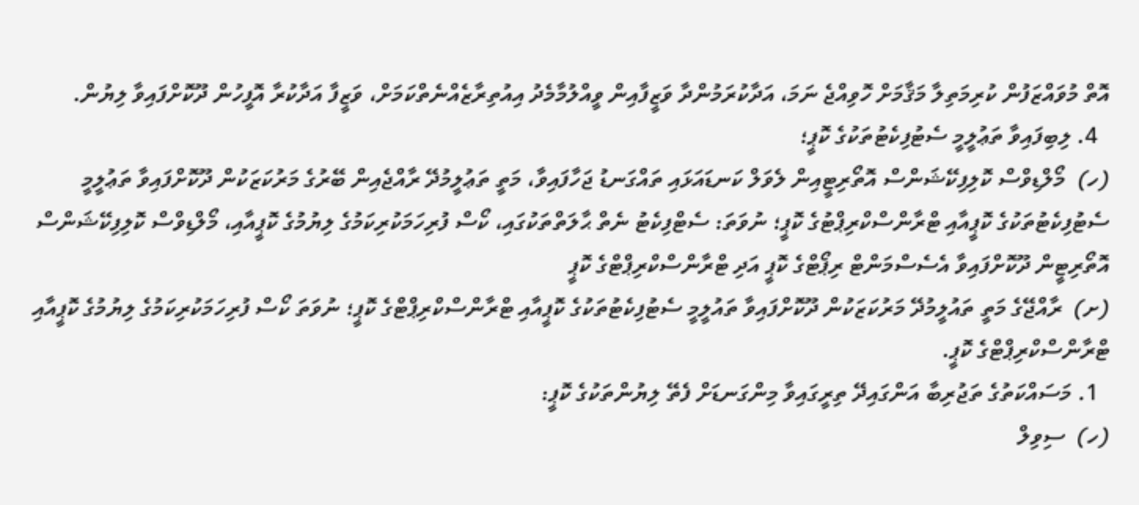އޮތް މުވައްޒަފުން ކުރިމަތިލާ މަޤާމަށް ހޮވިއްޖެ ނަމަ، އަދާކުރަމުންދާ ވަޒީފާއިން ވީއްލުމާމެދު އިއުތިރާޒެއްނެތްކަމަށް، ވަޒީފާ އަދާކުރާ އޮފީހުން ދޫކޮށްފައިވާ ލިޔުން.
  4. ލިބިފައިވާ ތަޢުލީމީ ސެޓުފިކެޓުތަކުގެ ކޮޕީ؛
(ހ)  މޯލްޑިވްސް ކޮލިފިކޭޝަންސް އޮތޯރިޓީއިން ލެވަލް ކަނޑައަޅައި ތައްގަނޑު ޖަހާފައިވާ، މަތީ ތަޢުލީމުދޭ ރާއްޖެއިން ބޭރުގެ މަރުކަޒަކުން ދޫކޮށްފައިވާ ތަޢުލީމީ ސެޓުފިކެޓުތަކުގެ ކޮޕީއާއި ޓްރާންސްކްރިޕްޓުގެ ކޮޕީ؛ ނުވަތަ: ސެޓްފިކެޓު ނެތް ޙާލަތްތަކުގައި، ކޯސް ފުރިހަމަކުރިކަމުގެ ލިޔުމުގެ ކޮޕީއާއި، މޯލްޑިވްސް ކޮލިފިކޭޝަންސް އޮތޯރިޓީން ދޫކޮށްފައިވާ އެސެސްމަންޓް ރިޕޯޓްގެ ކޮޕީ އަދި ޓްރާންސްކްރިޕްޓްގެ ކޮޕީ
(ށ)  ރާއްޖޭގެ މަތީ ތައުލީމުދޭ މަރުކަޒަކުން ދޫކޮށްފައިވާ ތައުލީމީ ސެޓުފިކެޓުތަކުގެ ކޮޕީއާއި ޓްރާންސްކްރިޕްޓްގެ ކޮޕީ؛ ނުވަތަ ކޯސް ފުރިހަމަކުރިކަމުގެ ލިޔުމުގެ ކޮޕީއާއި ޓްރާންސްކްރިޕްޓްގެ ކޮޕީ.
  1. މަސައްކަތުގެ ތަޖުރިބާ އަންގައިދޭ ތިރީގައިވާ މިންގަނޑަށް ފެތޭ ލިޔުންތަކުގެ ކޮޕީ:
(ހ)  ސިވިލް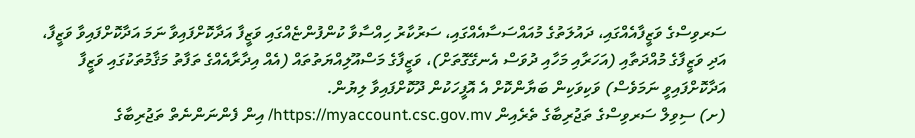ސަރވިސްގެ ވަޒީފާއެއްގައި، ދައުލަތުގެ މުއައްސަސާއެއްގައި، ސަރުކާރު ހިއްސާވާ ކުންފުންޏެއްގައި ވަޒީފާ އަދާކޮށްފައިވާ ނަމަ އަދާކޮށްފައިވާ ވަޒީފާ، އަދި ވަޒީފާގެ މުއްދަތާއި (އަހަރާއި މަހާއި ދުވަސް އެނގޭގޮތަށް)، ވަޒީފާގެ މަސްއޫލިއްޔަތުތައް (އެއް އިދާރާއެއްގެ ތަފާތު މަޤާމުތަކުގައި ވަޒީފާ އަދާކޮށްފައިވީ ނަމަވެސް) ވަކިވަކިން ބަޔާންކޮށް އެ އޮފީހަކުން ދޫކޮށްފައިވާ ލިޔުން.
(ށ) ސިވިލް ސަރވިސްގެ ތަޖުރިބާގެ ތެރެއިން https://myaccount.csc.gov.mv/ އިން ފެންނަންނެތް ތަޖުރިބާގެ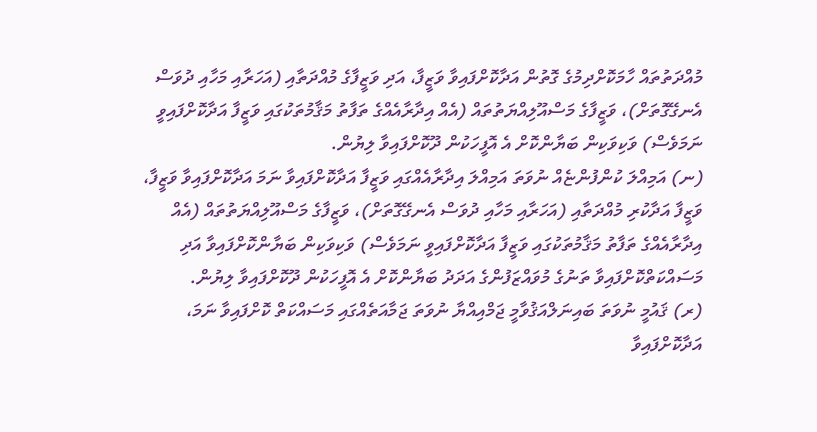މުއްދަތުތައް ހާމަކޮށްދިމުގެ ގޮތުން އަދާކޮށްފައިވާ ވަޒީފާ، އަދި ވަޒީފާގެ މުއްދަތާއި (އަހަރާއި މަހާއި ދުވަސް އެނގޭގޮތަށް)، ވަޒީފާގެ މަސްއޫލިއްޔަތުތައް (އެއް އިދާރާއެއްގެ ތަފާތު މަޤާމުތަކުގައި ވަޒީފާ އަދާކޮށްފައިވީ ނަމަވެސް) ވަކިވަކިން ބަޔާންކޮށް އެ އޮފީހަކުން ދޫކޮށްފައިވާ ލިޔުން.
(ނ) އަމިއްލަ ކުންފުންޏެއް ނުވަތަ އަމިއްލަ އިދާރާއެއްގައި ވަޒީފާ އަދާކޮށްފައިވާ ނަމަ އަދާކޮށްފައިވާ ވަޒީފާ، ވަޒީފާ އަދާކުރި މުއްދަތާއި (އަހަރާއި މަހާއި ދުވަސް އެނގޭގޮތަށް)، ވަޒީފާގެ މަސްއޫލިއްޔަތުތައް (އެއް އިދާރާއެއްގެ ތަފާތު މަޤާމުތަކުގައި ވަޒީފާ އަދާކޮށްފައިވީ ނަމަވެސް) ވަކިވަކިން ބަޔާންކޮށްފައިވާ އަދި މަސައްކަތްކޮށްފައިވާ ތަނުގެ މުވައްޒަފުންގެ އަދަދު ބަޔާންކޮށް އެ އޮފީހަކުން ދޫކޮށްފައިވާ ލިޔުން.
(ރ) ޤައުމީ ނުވަތަ ބައިނަލްއަޤުވާމީ ޖަމްއިއްޔާ ނުވަތަ ޖަމާއަތެއްގައި މަސައްކަތް ކޮށްފައިވާ ނަމަ، އަދާކޮށްފައިވާ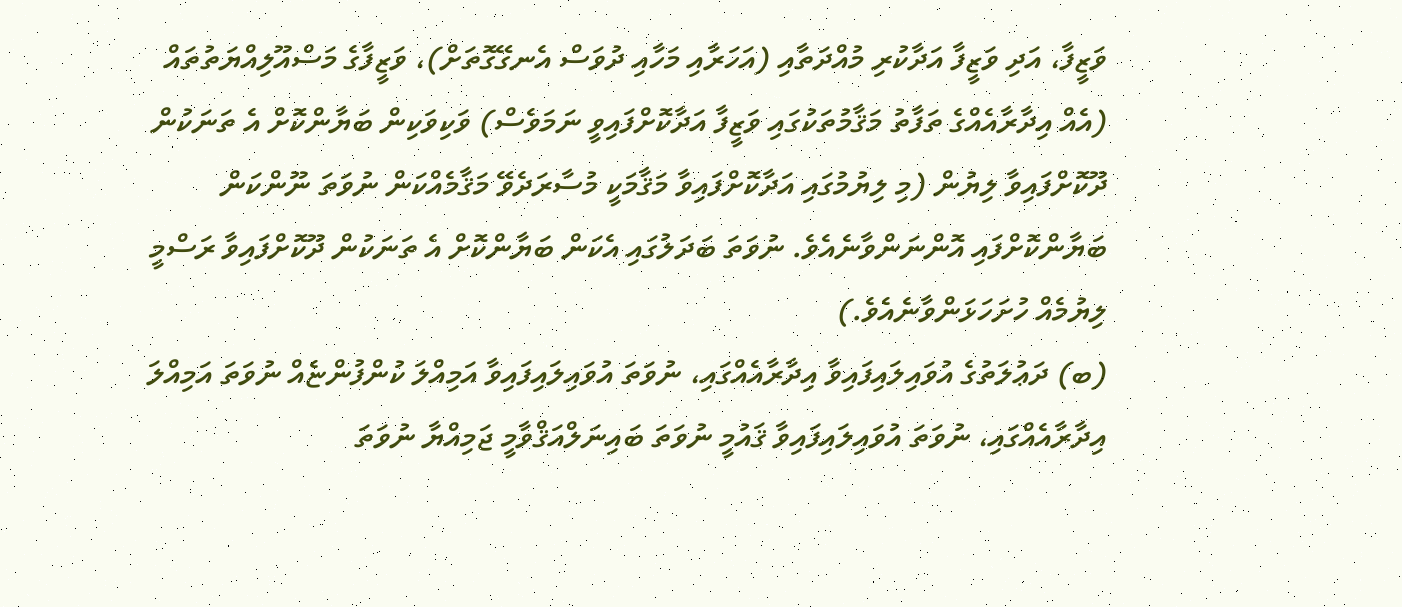ވަޒީފާ، އަދި ވަޒީފާ އަދާކުރި މުއްދަތާއި (އަހަރާއި މަހާއި ދުވަސް އެނގޭގޮތަށް)، ވަޒީފާގެ މަސްއޫލިއްޔަތުތައް (އެއް އިދާރާއެއްގެ ތަފާތު މަޤާމުތަކުގައި ވަޒީފާ އަދާކޮށްފައިވީ ނަމަވެސް) ވަކިވަކިން ބަޔާންކޮށް އެ ތަނަކުން ދޫކޮށްފައިވާ ލިޔުން (މި ލިޔުމުގައި އަދާކޮށްފައިވާ މަޤާމަކީ މުސާރަދެވޭ މަޤާމެއްކަން ނުވަތަ ނޫންކަން ބަޔާންކޮށްފައި އޮންނަންވާނެއެވެ. ނުވަތަ ބަދަލުގައި އެކަން ބަޔާންކޮށް އެ ތަނަކުން ދޫކޮށްފައިވާ ރަސްމީ ލިޔުމެއް ހުށަހަޅަންވާނެއެވެ.)
(ބ) ދަޢުލަތުގެ އުވައިލައިފައިވާ އިދާރާއެއްގައި، ނުވަތަ އުވައިލައިފައިވާ އަމިއްލަ ކުންފުންޏެއް ނުވަތަ އަމިއްލަ އިދާރާއެއްގައި، ނުވަތަ އުވައިލައިފައިވާ ޤައުމީ ނުވަތަ ބައިނަލްއަޤްވާމީ ޖަމިއްޔާ ނުވަތަ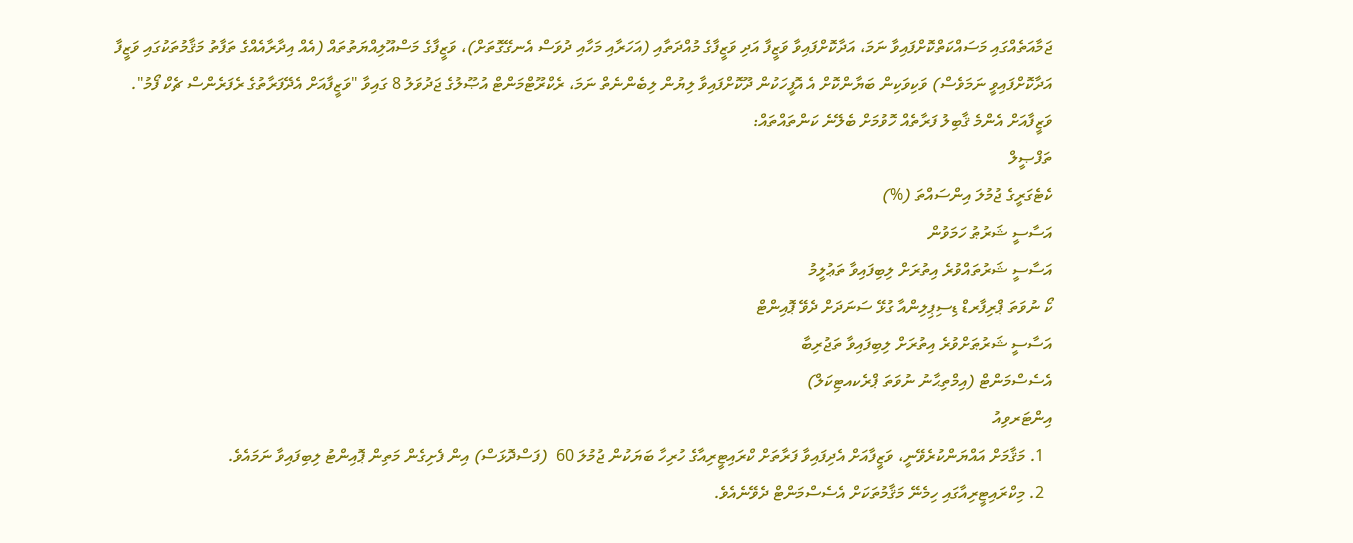ޖަމާއަތެއްގައި މަސައްކަތްކޮށްފައިވާ ނަމަ، އަދާކޮށްފައިވާ ވަޒީފާ އަދި ވަޒީފާގެ މުއްދަތާއި (އަހަރާއި މަހާއި ދުވަސް އެނގޭގޮތަށް)، ވަޒީފާގެ މަސްއޫލިއްޔަތުތައް (އެއް އިދާރާއެއްގެ ތަފާތު މަޤާމުތަކުގައި ވަޒީފާ އަދާކޮށްފައިވީ ނަމަވެސް) ވަކިވަކިން ބަޔާންކޮށް އެ އޮފީހަކުން ދޫކޮށްފައިވާ ލިޔުން ލިބެންނެތް ނަމަ، ރެކްރޫޓްމަންޓް އުޞޫލުގެ ޖަދުވަލު 8 ގައިވާ "ވަޒީފާއަށް އެދޭފަރާތުގެ ރެފަރެންސް ޗެކް ފޯމު".
ވަޒީފާއަށް އެންމެ ޤާބިލު ފަރާތެއް ހޮވުމަށް ބެލޭނެ ކަންތައްތައް:
ތަފްޞީލް
ކެޓެގަރީގެ ޖުމުލަ އިންސައްތަ (%)
އަސާސީ ޝަރުޠު ހަމަވުން
އަސާސީ ޝަރުތައްވުރެ އިތުރަށް ލިބިފައިވާ ތަޢުލީމު
ކޯ ނުވަތަ ޕްރިފާރޑް ޑިސިޕިލިންއާ ގުޅޭ ސަނަދަށް ދެވޭ ޕޮއިންޓް
އަސާސީ ޝަރުޠަށްވުރެ އިތުރަށް ލިބިފައިވާ ތަޖުރިބާ
އެސެސްމަންޓް (އިމްތިޙާނު ނުވަތަ ޕްރެކއޓިކަލް)
އިންޓަރވިއު
  1. މަޤާމަށް އައްޔަންކުރެވޭނީ، ވަޒީފާއަށް އެދިފައިވާ ފަރާތަށް ކްރައިޓީރިއާގެ ހުރިހާ ބަޔަކުން ޖުމުލަ 60  (ފަސްދޮޅަސް) އިން ފެށިގެން މަތިން ޕޮއިންޓު ލިބިފައިވާ ނަމައެވެ.
  2. މިކްރައިޓީރިއާގައި ހިމެނޭ މަޤާމުތަކަށް އެސެސްމަންޓް ދެވޭނެއެވެ.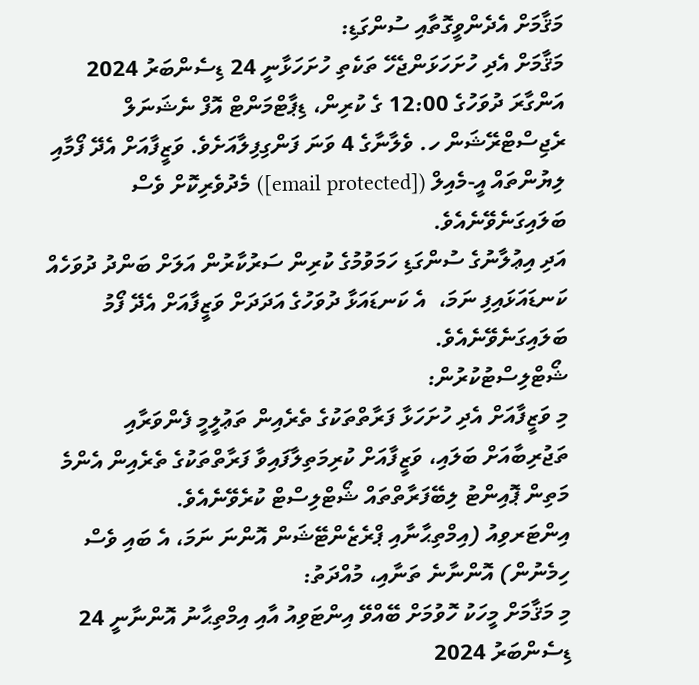މަޤާމަށް އެދެންވީގޮތާއި ސުންގަޑި:
މަޤާމަށް އެދި ހުށަހަޅަންޖެހޭ ތަކެތި ހުށަހަޅާނީ 24 ޑިސެންބަރު 2024 އަންގާރަ ދުވަހުގެ 12:00 ގެ ކުރިން، ޑިޕާޓްމަންޓް އޮފް ނެޝަނަލް ރެޖިސްޓްރޭޝަން ހ. ވެލާނާގެ 4 ވަނަ ފަންގިފިލާއަށެވެ. ވަޒީފާއަށް އެދޭ ފޯމާއި ލިޔުންތައް އީ-މެއިލް ([email protected]) މެދުވެރިކޮށް ވެސް ބަލައިގަނެވޭނެއެވެ.
އަދި އިޢުލާނުގެ ސުންގަޑި ހަމަވުމުގެ ކުރިން ސަރުކާރުން އަލަށް ބަންދު ދުވަހެއް ކަނޑައަޅައިފި ނަމަ،  އެ ކަނޑައަޅާ ދުވަހުގެ އަދަދަށް ވަޒީފާއަށް އެދޭ ފޯމު ބަލައިގަނެވޭނެއެވެ.
ޝޯޓްލިސްޓުކުރުން:
މި ވަޒީފާއަށް އެދި ހުށަހަޅާ ފަރާތްތަކުގެ ތެރެއިން ތަޢުލީމީ ފެންވަރާއި ތަޖުރިބާއަށް ބަލައި، ވަޒީފާއަށް ކުރިމަތިލާފައިވާ ފަރާތްތަކުގެ ތެރެއިން އެންމެ މަތިން ޕޮއިންޓު ލިބޭފަރާތްތައް ޝޯޓްލިސްޓް ކުރެވޭނެއެވެ.
އިންޓަރވިއު (އިމްތިޙާނާއި ޕްރެޒެންޓޭޝަން އޮންނަ ނަމަ، އެ ބައި ވެސް ހިމެނުން) އޮންނާނެ ތަނާއި، މުއްދަތު:
މި މަޤާމަށް މީހަކު ހޮވުމަށް ބޭއްވޭ އިންޓަވިއު އާއި އިމްތިޙާނު އޮންނާނީ 24 ޑިސެންބަރު 2024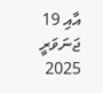އާއި 19 ޖަނަވަރީ 2025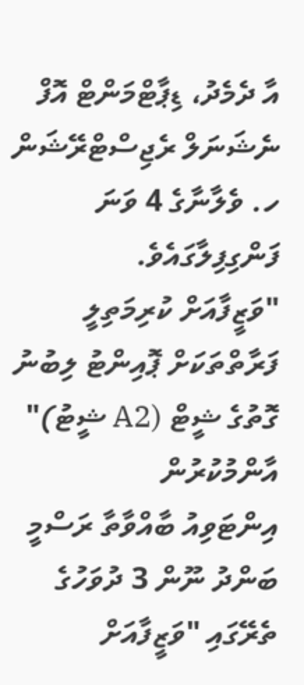އާ ދެމެދު، ޑިޕާޓްމަންޓް އޮފް ނެޝަނަލް ރެޖިސްޓްރޭޝަން ހ. ވެލާނާގެ 4 ވަނަ ފަންގިފިލާގައެވެ.
"ވަޒީފާއަށް ކުރިމަތިލީ ފަރާތްތަކަށް ޕޮއިންޓު ލިބުނު ގޮތުގެ ޝީޓް (A2 ޝީޓު)" އާންމުކުރުން
އިންޓަވިއު ބާއްވާތާ ރަސްމީ ބަންދު ނޫން 3 ދުވަހުގެ ތެރޭގައި "ވަޒީފާއަށް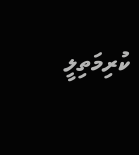ކުރިމަތިލީ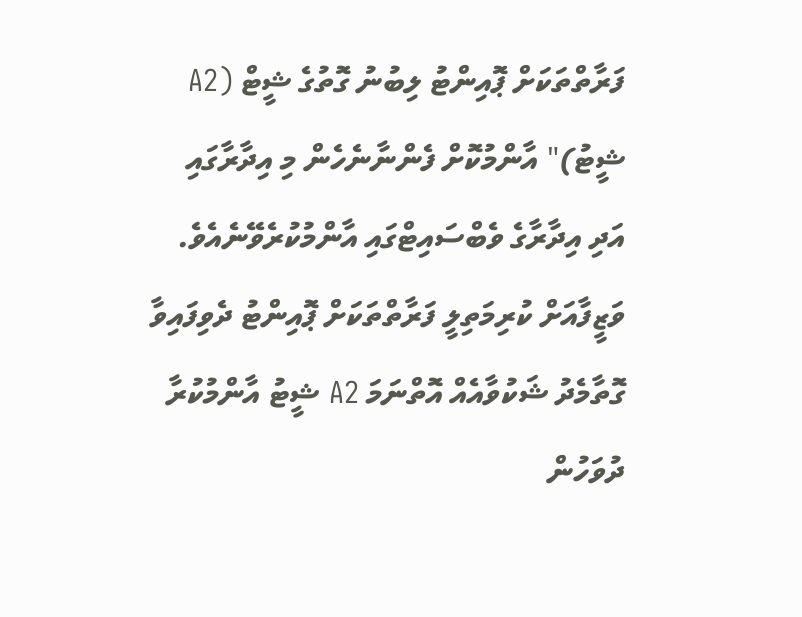ފަރާތްތަކަށް ޕޮއިންޓު ލިބުނު ގޮތުގެ ޝީޓް (A2 ޝީޓު)" އާންމުކޮށް ފެންނާނެހެން މި އިދާރާގައި އަދި އިދާރާގެ ވެބްސައިޓްގައި އާންމުކުރެވޭނެއެވެ. ވަޒީފާއަށް ކުރިމަތިލީ ފަރާތްތަކަށް ޕޮއިންޓު ދެވިފައިވާ ގޮތާމެދު ޝަކުވާއެއް އޮތްނަމަ A2 ޝީޓު އާންމުކުރާ ދުވަހުން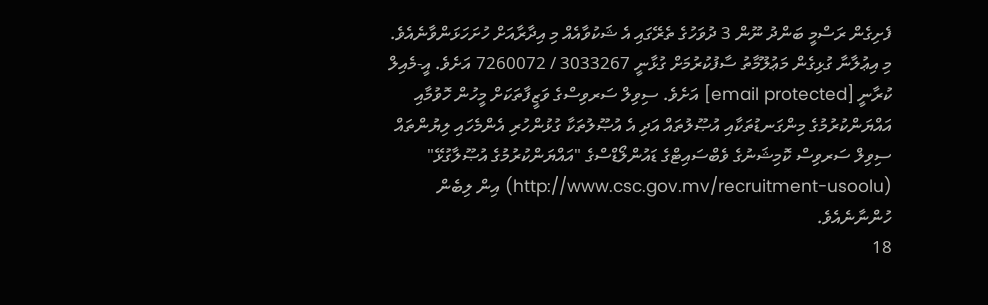ފެށިގެން ރަސްމީ ބަންދު ނޫން 3 ދުވަހުގެ ތެރޭގައި އެ ޝަކުވާއެއް މި އިދާރާއަށް ހުށަހަޅަންވާނެއެވެ.
މި އިޢުލާނާ ގުޅިގެން މަޢުލޫމާތު ސާފުކުރުމަށް ގުޅާނީ 3033267 / 7260072 އަށެވެ. އީ-މެއިލް ކުރާނީ [email protected] އަށެވެ. ސިވިލް ސަރވިސްގެ ވަޒީފާތަކަށް މީހުން ހޮވުމާއި އައްޔަންކުރުމުގެ މިންގަނޑުތަކާއި އުޞޫލުތައް އަދި އެ އުޞޫލުތަކާ ގުޅުންހުރި އެންމެހައި ލިޔުންތައް ސިވިލް ސަރވިސް ކޮމިޝަނުގެ ވެބްސައިޓްގެ ޑައުންލޯޑްސްގެ "އައްޔަންކުރުމުގެ އުޞޫލާގުޅޭ" (http://www.csc.gov.mv/recruitment-usoolu) އިން ލިބެން ހުންނާނެއެވެ.
18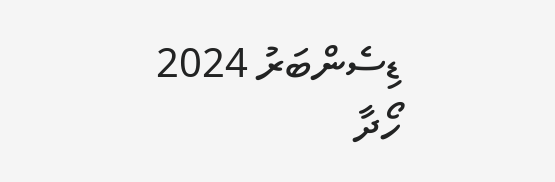ޑިސެންބަރު 2024
ހޯދާ